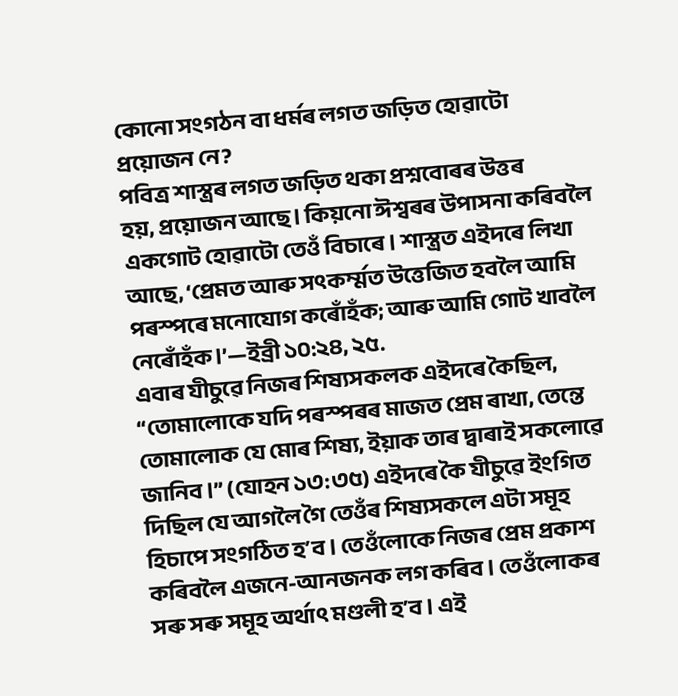কোনো সংগঠন বা ধৰ্মৰ লগত জড়িত হোৱাটো প্ৰয়োজন নে?
পবিত্ৰ শাস্ত্ৰৰ লগত জড়িত থকা প্ৰশ্নবোৰৰ উত্তৰ
হয়, প্ৰয়োজন আছে। কিয়নো ঈশ্বৰৰ উপাসনা কৰিবলৈ একগোট হোৱাটো তেওঁ বিচাৰে। শাস্ত্ৰত এইদৰে লিখা আছে, ‘প্ৰেমত আৰু সৎকৰ্ম্মত উত্তেজিত হবলৈ আমি পৰস্পৰে মনোযোগ কৰোঁহঁক; আৰু আমি গোট খাবলৈ নেৰোঁহঁক।’—ইব্ৰী ১০:২৪, ২৫.
এবাৰ যীচুৱে নিজৰ শিষ্যসকলক এইদৰে কৈছিল, “তোমালোকে যদি পৰস্পৰৰ মাজত প্ৰেম ৰাখা, তেন্তে তোমালোক যে মোৰ শিষ্য, ইয়াক তাৰ দ্বাৰাই সকলোৱে জানিব।” (যোহন ১৩:৩৫) এইদৰে কৈ যীচুৱে ইংগিত দিছিল যে আগলৈ গৈ তেওঁৰ শিষ্যসকলে এটা সমূহ হিচাপে সংগঠিত হʼব। তেওঁলোকে নিজৰ প্ৰেম প্ৰকাশ কৰিবলৈ এজনে-আনজনক লগ কৰিব। তেওঁলোকৰ সৰু সৰু সমূহ অৰ্থাৎ মণ্ডলী হʼব। এই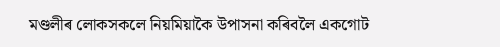মণ্ডলীৰ লোকসকলে নিয়মিয়াকৈ উপাসনা কৰিবলৈ একগোট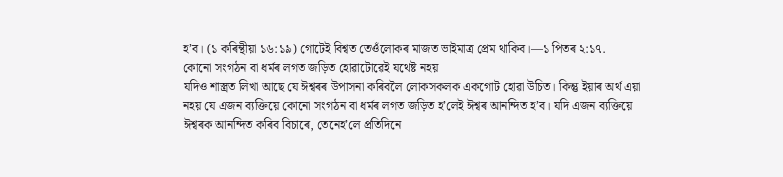হʼব। (১ কৰিন্থীয়া ১৬:১৯) গোটেই বিশ্বত তেওঁলোকৰ মাজত ভাইমাত্ৰ প্ৰেম থাকিব।—১ পিতৰ ২:১৭.
কোনো সংগঠন বা ধৰ্মৰ লগত জড়িত হোৱাটোৱেই যথেষ্ট নহয়
যদিও শাস্ত্ৰত লিখা আছে যে ঈশ্বৰৰ উপাসনা কৰিবলৈ লোকসকলক একগোট হোৱা উচিত। কিন্তু ইয়াৰ অৰ্থ এয়া নহয় যে এজন ব্যক্তিয়ে কোনো সংগঠন বা ধৰ্মৰ লগত জড়িত হʼলেই ঈশ্বৰ আনন্দিত হʼব। যদি এজন ব্যক্তিয়ে ঈশ্বৰক আনন্দিত কৰিব বিচাৰে, তেনেহʼলে প্ৰতিদিনে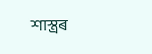শাস্ত্ৰৰ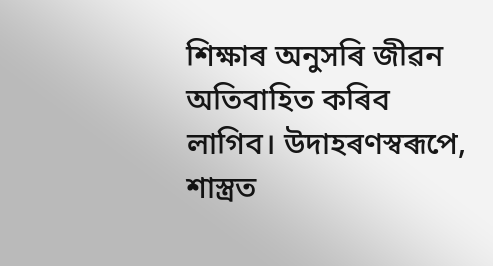শিক্ষাৰ অনুসৰি জীৱন অতিবাহিত কৰিব লাগিব। উদাহৰণস্বৰূপে, শাস্ত্ৰত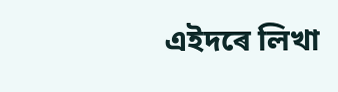এইদৰে লিখা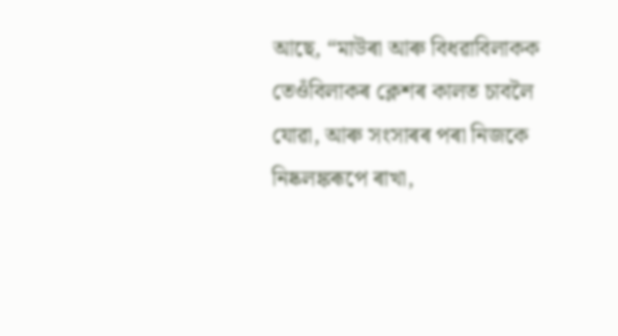আছে, “মাউৰা আৰু বিধৱাবিলাকক তেওঁবিলাকৰ ক্লেশৰ কালত চাবলৈ যোৱা, আৰু সংসাৰৰ পৰা নিজকে নিষ্কলঙ্কৰূপে ৰাখা,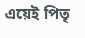এয়েই পিতৃ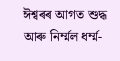ঈশ্বৰৰ আগত শুদ্ধ আৰু নিৰ্ম্মল ধৰ্ম্ম-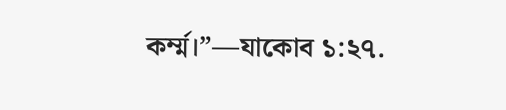কৰ্ম্ম।”—যাকোব ১:২৭.